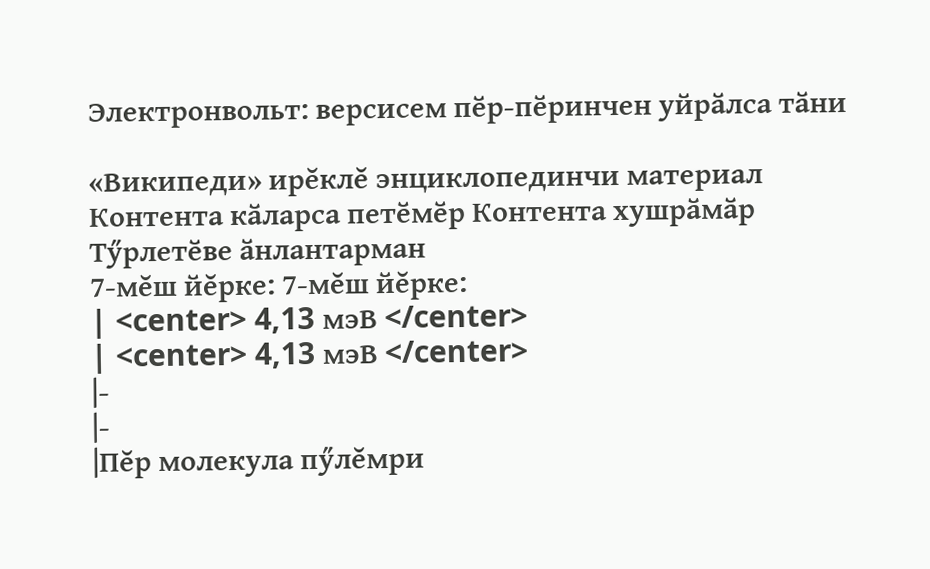Электронвольт: версисем пӗр-пӗринчен уйрӑлса тӑни

«Википеди» ирĕклĕ энциклопединчи материал
Контента кӑларса петӗмӗр Контента хушрӑмӑр
Тӳрлетӗве ӑнлантарман
7-мĕш йĕрке: 7-мĕш йĕрке:
| <center> 4,13 мэВ </center>
| <center> 4,13 мэВ </center>
|-
|-
|Пĕр молекула пӳлĕмри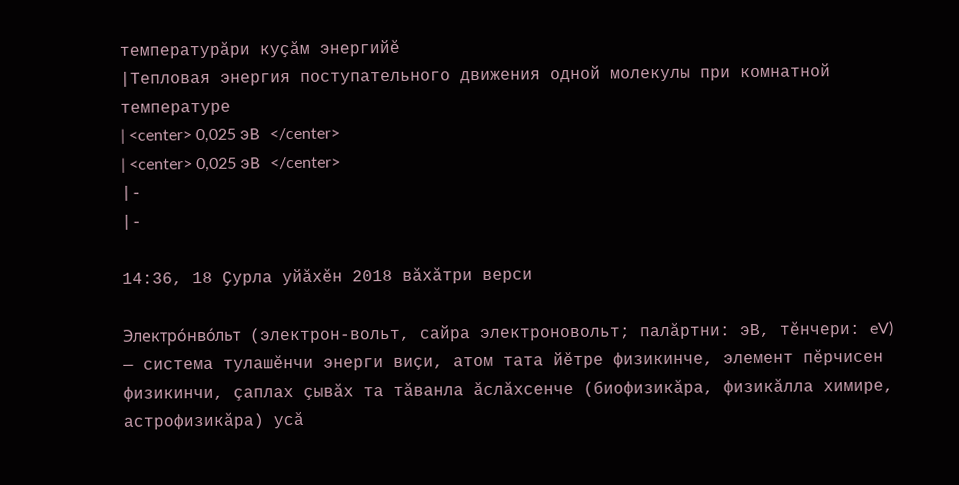температурăри куçăм энергийĕ
|Тепловая энергия поступательного движения одной молекулы при комнатной температуре
| <center> 0,025 эВ </center>
| <center> 0,025 эВ </center>
|-
|-

14:36, 18 Ҫурла уйӑхӗн 2018 вӑхӑтри верси

Электро́нво́льт (электрон-вольт, сайра электроновольт; палăртни: эВ, тĕнчери: eV) — система тулашĕнчи энерги виçи, атом тата йĕтре физикинче, элемент пĕрчисен физикинчи, çаплах çывăх та тăванла ăслăхсенче (биофизикăра, физикăлла химире, астрофизикăра) усă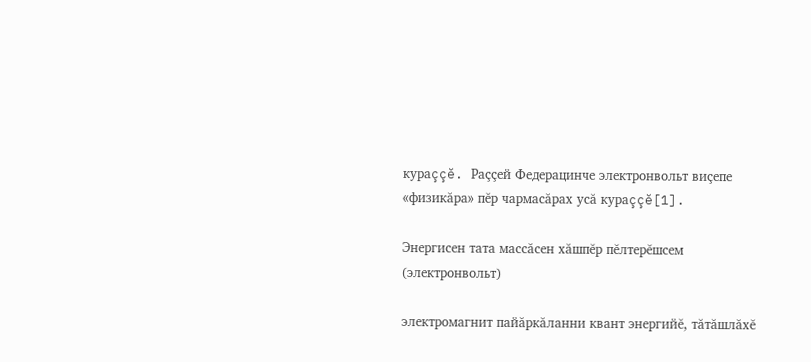кураççĕ. Раççей Федерацинче электронвольт виçепе «физикăра» пĕр чармасăрах усă кураççĕ[1].

Энергисен тата массăсен хăшпĕр пĕлтерĕшсем (электронвольт)

электромагнит пайăркăланни квант энергийĕ, тăтăшлăхĕ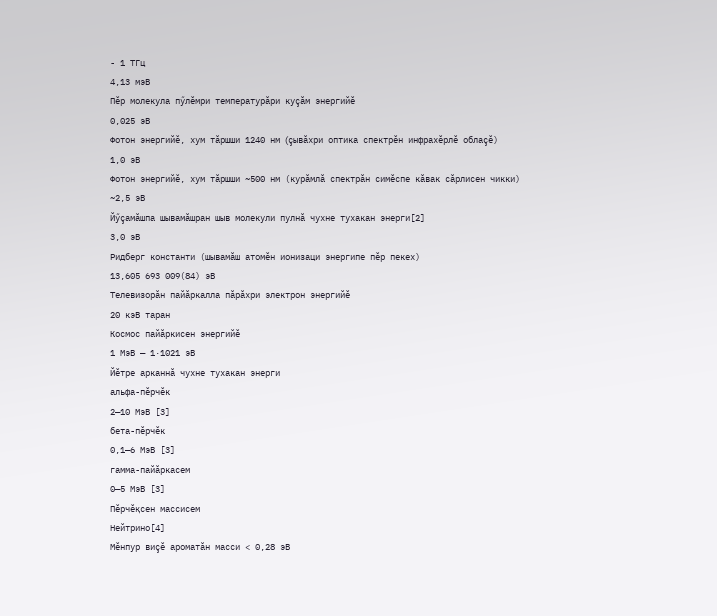- 1 ТГц
4,13 мэВ
Пĕр молекула пӳлĕмри температурăри куçăм энергийĕ
0,025 эВ
Фотон энергийĕ, хум тăршши 1240 нм (çывăхри оптика спектрĕн инфрахĕрлĕ облаçĕ)
1,0 эВ
Фотон энергийĕ, хум тăршши ~500 нм (курăмлă спектрăн симĕспе кăвак сăрлисен чикки)
~2,5 эВ
Йӳçамăшпа шывамăшран шыв молекули пулнă чухне тухакан энерги[2]
3,0 эВ
Ридберг константи (шывамăш атомĕн ионизаци энергипе пĕр пекех)
13,605 693 009(84) эВ
Телевизорăн пайăркалла пăрăхри электрон энергийĕ
20 кэВ таран
Космос пайăркисен энергийĕ
1 МэВ — 1·1021 эВ
Йĕтре арканнă чухне тухакан энерги
альфа-пĕрчĕк
2—10 МэВ [3]
бета-пĕрчĕк
0,1—6 МэВ [3]
гамма-пайăркасем
0—5 МэВ [3]
Пĕрчĕқсен массисем
Нейтрино[4]
Мĕнпур виçĕ ароматăн масси < 0,28 эВ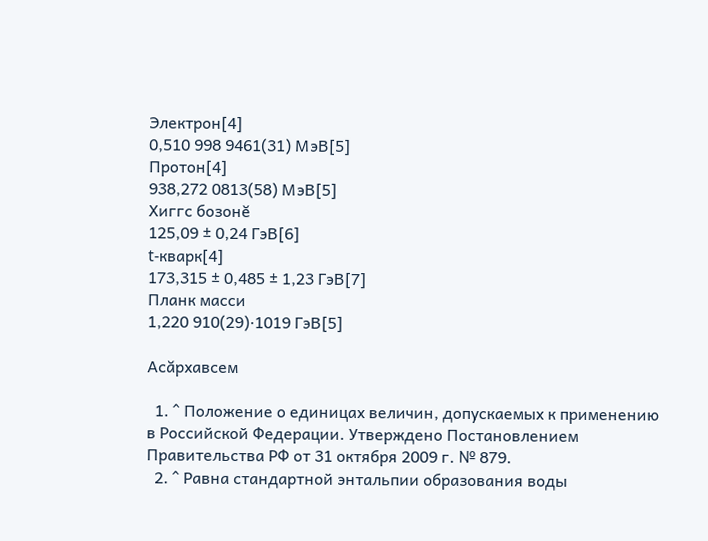Электрон[4]
0,510 998 9461(31) МэВ[5]
Протон[4]
938,272 0813(58) МэВ[5]
Хиггс бозонĕ
125,09 ± 0,24 ГэВ[6]
t-кварк[4]
173,315 ± 0,485 ± 1,23 ГэВ[7]
Планк масси
1,220 910(29)·1019 ГэВ[5]

Асăрхавсем

  1. ^ Положение о единицах величин, допускаемых к применению в Российской Федерации. Утверждено Постановлением Правительства РФ от 31 октября 2009 г. № 879.
  2. ^ Равна стандартной энтальпии образования воды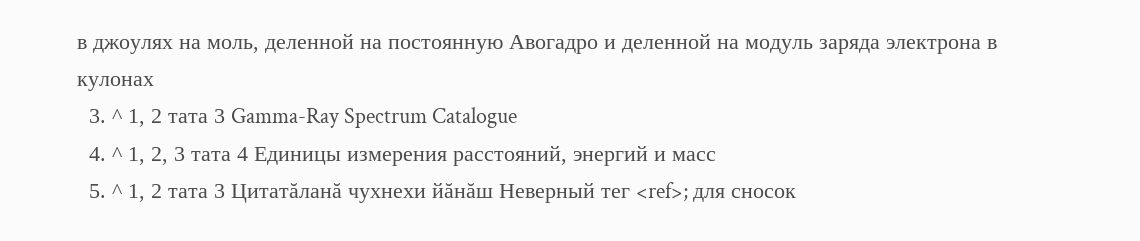в джоулях на моль, деленной на постоянную Авогадро и деленной на модуль заряда электрона в кулонах
  3. ^ 1, 2 тата 3 Gamma-Ray Spectrum Catalogue
  4. ^ 1, 2, 3 тата 4 Единицы измерения расстояний, энергий и масс
  5. ^ 1, 2 тата 3 Цитатăланă чухнехи йăнăш Неверный тег <ref>; для сносок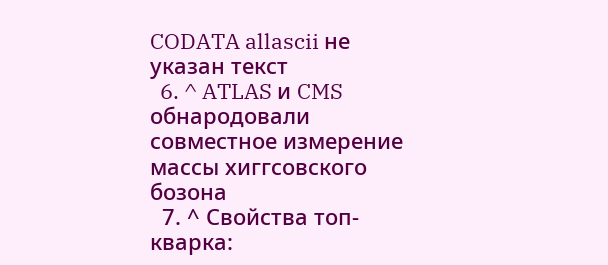CODATA allascii не указан текст
  6. ^ ATLAS и CMS обнародовали совместное измерение массы хиггсовского бозона
  7. ^ Свойства топ-кварка: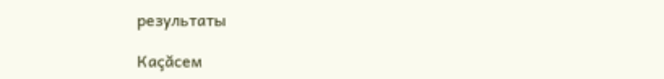результаты

Каçăсем